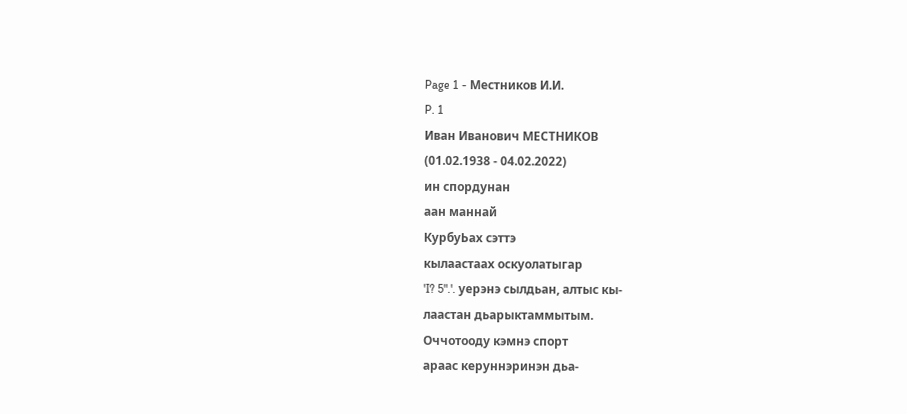Page 1 - Местников И.И.
P. 1
Иван Иванович МЕСТНИКОВ
(01.02.1938 - 04.02.2022)
ин спордунан
аан маннай
КурбуЬах сэттэ
кылаастаах оскуолатыгар
'I? 5".'. уерэнэ сылдьан, алтыс кы-
лаастан дьарыктаммытым.
Оччотооду кэмнэ спорт
араас керуннэринэн дьа-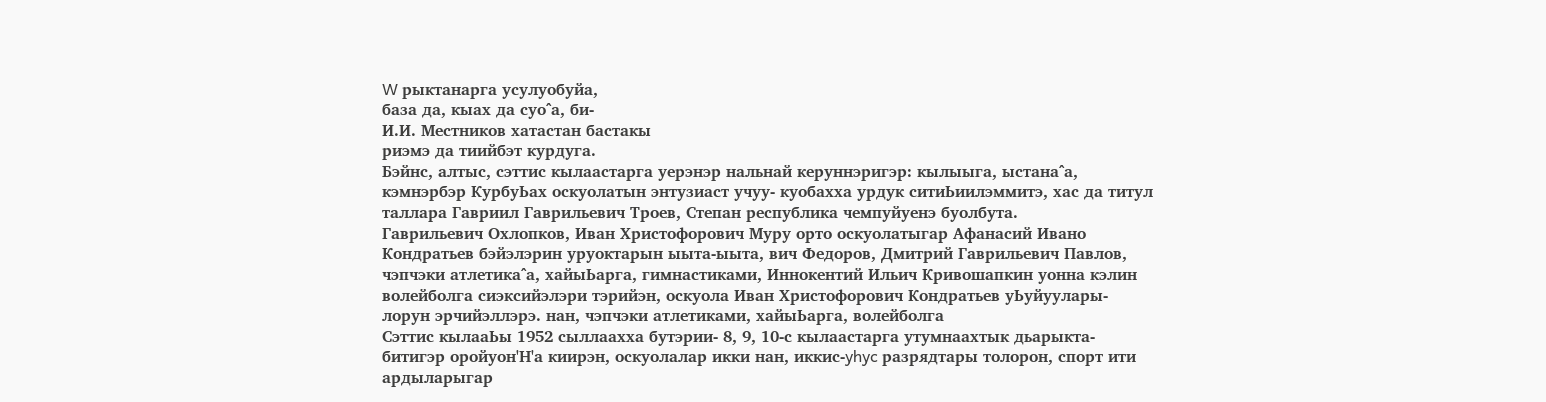W рыктанарга усулуобуйа,
база да, кыах да суо^а, би-
И.И. Местников хатастан бастакы
риэмэ да тиийбэт курдуга.
Бэйнс, алтыс, сэттис кылаастарга уерэнэр нальнай керуннэригэр: кылыыга, ыстана^а,
кэмнэрбэр КурбуЬах оскуолатын энтузиаст учуу- куобахха урдук ситиЬиилэммитэ, хас да титул
таллара Гавриил Гаврильевич Троев, Степан республика чемпуйуенэ буолбута.
Гаврильевич Охлопков, Иван Христофорович Муру орто оскуолатыгар Афанасий Ивано
Кондратьев бэйэлэрин уруоктарын ыыта-ыыта, вич Федоров, Дмитрий Гаврильевич Павлов,
чэпчэки атлетика^а, хайыЬарга, гимнастиками, Иннокентий Ильич Кривошапкин уонна кэлин
волейболга сиэксийэлэри тэрийэн, оскуола Иван Христофорович Кондратьев уЬуйуулары-
лорун эрчийэллэрэ. нан, чэпчэки атлетиками, хайыЬарга, волейболга
Сэттис кылааЬы 1952 сыллаахха бутэрии- 8, 9, 10-с кылаастарга утумнаахтык дьарыкта-
битигэр оройуон'Н'а киирэн, оскуолалар икки нан, иккис-yhyc разрядтары толорон, спорт ити
ардыларыгар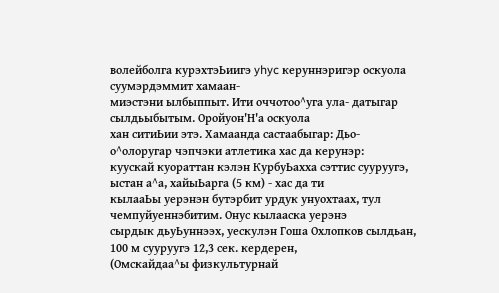волейболга курэхтэЬиигэ yhyc керуннэригэр оскуола суумэрдэммит хамаан-
миэстэни ылбыппыт. Ити оччотоо^уга ула- датыгар сылдьыбытым. Оройуон'Н'а оскуола
хан ситиЬии этэ. Хамаанда састаабыгар: Дьо- о^олоругар чэпчэки атлетика хас да керунэр:
куускай куораттан кэлэн КурбуЬахха сэттис сууруугэ, ыстан а^а, хайыЬарга (5 км) - хас да ти
кылааЬы уерэнэн бутэрбит урдук унуохтаах, тул чемпуйуеннэбитим. Онус кылааска уерэнэ
сырдык дьуЬуннээх, уескулэн Гоша Охлопков сылдьан, 100 м сууруугэ 12,3 сек. кердерен,
(Омскайдаа^ы физкультурнай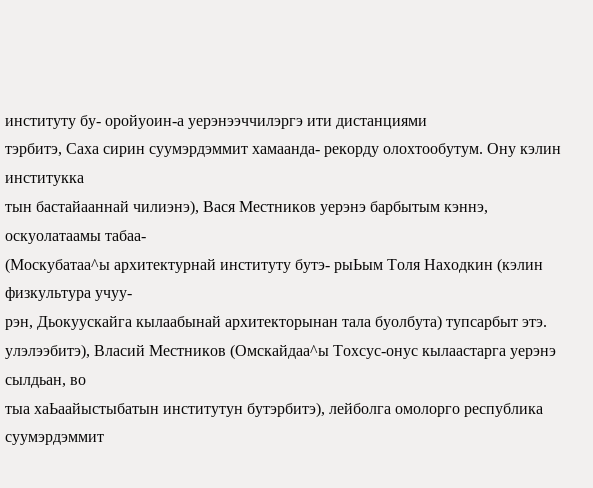институту бу- оройуоин-а уерэнээччилэргэ ити дистанциями
тэрбитэ, Саха сирин суумэрдэммит хамаанда- рекорду олохтообутум. Ону кэлин институкка
тын бастайааннай чилиэнэ), Вася Местников уерэнэ барбытым кэннэ, оскуолатаамы табаа-
(Москубатаа^ы архитектурнай институту бутэ- рыЬым Толя Находкин (кэлин физкультура учуу-
рэн, Дьокуускайга кылаабынай архитекторынан тала буолбута) тупсарбыт этэ.
улэлээбитэ), Власий Местников (Омскайдаа^ы Тохсус-онус кылаастарга уерэнэ сылдьан, во
тыа хаЬаайыстыбатын институтун бутэрбитэ), лейболга омолорго республика суумэрдэммит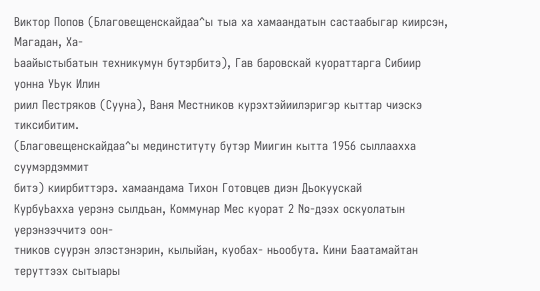Виктор Попов (Благовещенскайдаа^ы тыа ха хамаандатын састаабыгар киирсэн, Магадан, Ха-
Ьаайыстыбатын техникумун бутэрбитэ), Гав баровскай куораттарга Сибиир уонна УЬук Илин
риил Пестряков (Сууна), Ваня Местников курэхтэйиилэригэр кыттар чиэскэ тиксибитим.
(Благовещенскайдаа^ы мединституту бутэр Миигин кытта 1956 сыллаахха суумэрдэммит
битэ) киирбиттэрэ. хамаандама Тихон Готовцев диэн Дьокуускай
КурбуЬахха уерэнэ сылдьан, Коммунар Мес куорат 2 №-дээх оскуолатын уерэнээччитэ оон-
тников суурэн элэстэнэрин, кылыйан, куобах- ньообута. Кини Баатамайтан теруттээх сытыары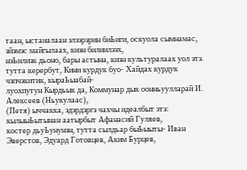таан, ыстаиалаан элээрэрин биЬиги, оскуола сымнамас, эйэмэс майгылаах, киэн билиилээх,
нэЬилиэк дьоно, бары астына, киэн культуралаах уол этэ.
тутта керербут, Кини курдук буо- Хайдах курдук чэпчэкитик, кыраЬыабай-
луохпутун Кырдьык да, Коммунар дык оонньуулларай И. Алексеев (Ньукулаас),
(Петя) ыччакка, эдэрдэргэ чахчы идеалбыт этэ: кылыыЬытынан аатырбыт Афанасий Гуляев,
костер дьуЬунунэн, тутта сылдьар быЬыыты- Иван Эверстов, Эдуард Готовцев, Аким Бурцев,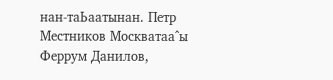нан-таЬаатынан. Петр Местников Москватаа^ы Феррум Данилов,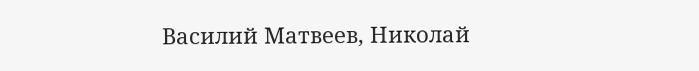Василий Матвеев, Николай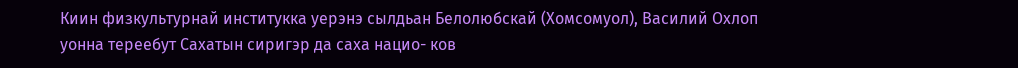Киин физкультурнай институкка уерэнэ сылдьан Белолюбскай (Хомсомуол), Василий Охлоп
уонна тереебут Сахатын сиригэр да саха нацио- ков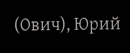(Ович), Юрий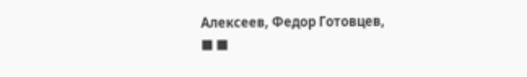Алексеев, Федор Готовцев,
■ ■